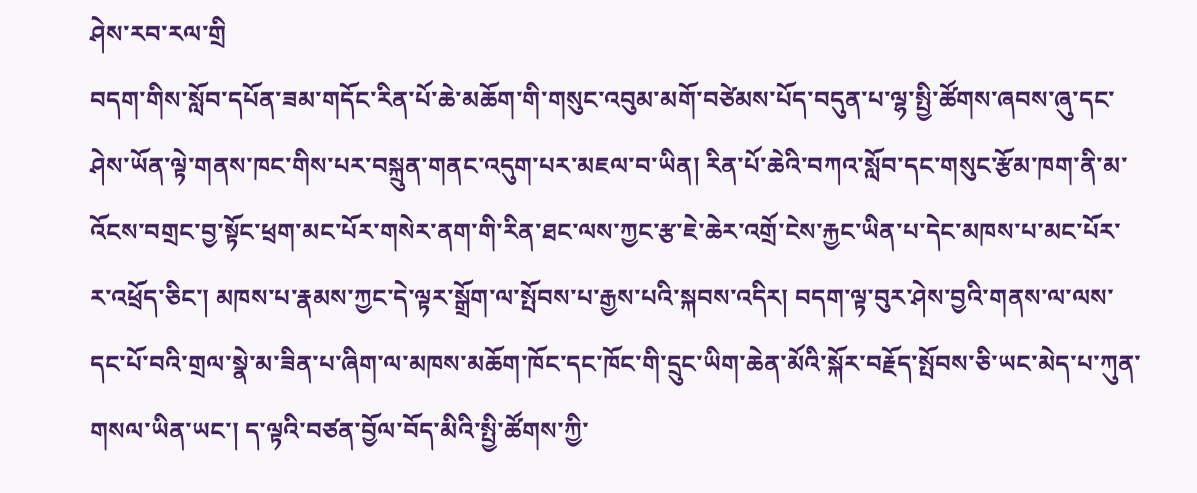ཤེས་རབ་རལ་གྲི
བདག་གིས་སློབ་དཔོན་ཟམ་གདོང་རིན་པོ་ཆེ་མཆོག་གི་གསུང་འབུམ་མགོ་བཙེམས་པོད་བདུན་པ་ལྷ་སྤྱི་ཚོགས་ཞབས་ཞུ་དང་ཤེས་ཡོན་ལྟེ་གནས་ཁང་གིས་པར་བསྐྲུན་གནང་འདུག་པར་མཇལ་བ་ཡིན། རིན་པོ་ཆེའི་བཀའ་སློབ་དང་གསུང་རྩོམ་ཁག་ནི་མ་འོངས་བགྲང་བྱ་སྟོང་ཕྲག་མང་པོར་གསེར་ནག་གི་རིན་ཐང་ལས་ཀྱང་རྩ་ཇེ་ཆེར་འགྲོ་ངེས་རྐྱང་ཡིན་པ་དེང་མཁས་པ་མང་པོར་ར་འཕྲོད་ཅིང་། མཁས་པ་རྣམས་ཀྱང་དེ་ལྟར་སྒྲོག་ལ་སྤོབས་པ་རྒྱས་པའི་སྐབས་འདིར། བདག་ལྟ་བུར་ཤེས་བྱའི་གནས་ལ་ལས་དང་པོ་བའི་གྲལ་སྣེ་མ་ཟིན་པ་ཞིག་ལ་མཁས་མཆོག་ཁོང་དང་ཁོང་གི་དྲུང་ཡིག་ཆེན་མོའི་སྐོར་བརྗོད་སྤོབས་ཅི་ཡང་མེད་པ་ཀུན་གསལ་ཡིན་ཡང་། ད་ལྟའི་བཙན་བྱོལ་བོད་མིའི་སྤྱི་ཚོགས་ཀྱི་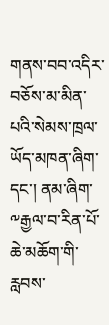གནས་བབ་འདིར་བཅོས་མ་མིན་པའི་སེམས་ཁྲལ་ཡོད་མཁན་ཞིག་དང་། ནམ་ཞིག་༸རྒྱལ་བ་རིན་པོ་ཆེ་མཆོག་གི་རླབས་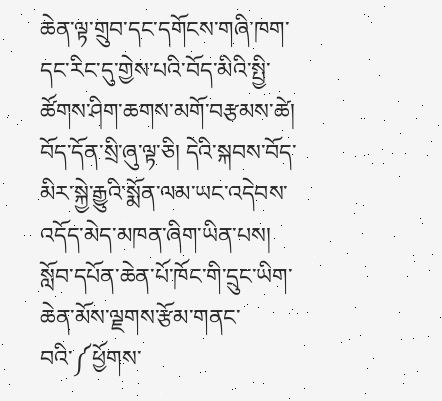ཆེན་ལྟ་གྲུབ་དང་དགོངས་གཞི་ཁག་དང་རིང་དུ་གྱེས་པའི་བོད་མིའི་སྤྱི་ཚོགས་ཤིག་ཆགས་མགོ་བརྩམས་ཚེ། བོད་དོན་སྲི་ཞུ་ལྟ་ཅི། དེའི་སྐབས་བོད་མིར་སྐྱེ་རྒྱུའི་སྨོན་ལམ་ཡང་འདེབས་འདོད་མེད་མཁན་ཞིག་ཡིན་པས། སློབ་དཔོན་ཆེན་པོ་ཁོང་གི་དྲུང་ཡིག་ཆེན་མོས་ལྗགས་རྩོམ་གནང་བའི་༼ཕྱོགས་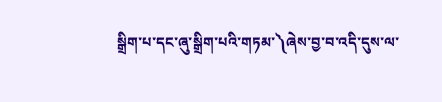སྒྲིག་པ་དང་ཞུ་སྒྲིག་པའི་གཏམ་༽ཞེས་བྱ་བ་འདི་དུས་ལ་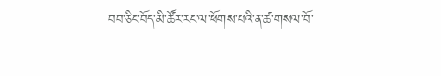བབ་ཅིང་བོད་མི་ཚོར་རང་ལ་ཕོགས་པའི་ན་ཚ་གསལ་བོ་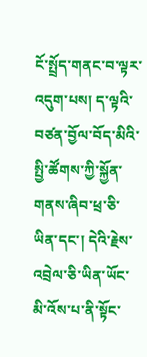ངོ་སྤྲོད་གནང་བ་ལྟར་འདུག་པས། ད་ལྟའི་བཙན་བྱོལ་བོད་མིའི་སྤྱི་ཚོགས་ཀྱི་སྐྱོན་གནས་ཞིབ་ཕྲ་ཅི་ཡིན་དང་། དེའི་རྗེས་འབྲེལ་ཅི་ཡིན་ཡོང་མི་འོས་པ་ནི་སྟོང་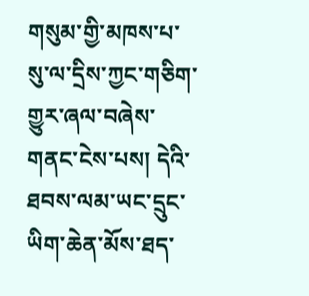གསུམ་གྱི་མཁས་པ་སུ་ལ་དྲིས་ཀྱང་གཅིག་གྱུར་ཞལ་བཞེས་གནང་ངེས་པས། དེའི་ཐབས་ལམ་ཡང་དྲུང་ཡིག་ཆེན་མོས་ཐད་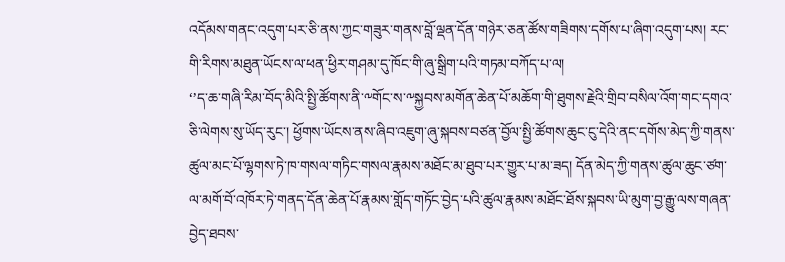འདོམས་གནང་འདུག་པར་ཅི་ནས་ཀྱང་གཟུར་གནས་བློ་ལྡན་དོན་གཉེར་ཅན་ཚོས་གཟིགས་དགོས་པ་ཞིག་འདུག་པས། རང་གི་རིགས་མཐུན་ཡོངས་ལ་ཕན་ཕྱིར་གཤམ་དུ་ཁོང་གི་ཞུ་སྒྲིག་པའི་གཏམ་བཀོད་པ་ལ།
‘’ད་ཆ་གཞི་རིམ་བོད་མིའི་སྤྱི་ཚོགས་ནི་༸གོང་ས་༸སྐྱབས་མགོན་ཆེན་པོ་མཆོག་གི་ཐུགས་རྗེའི་གྲིབ་བསིལ་འོག་གང་དགའ་ཅི་ལེགས་སུ་ཡོད་རུང་། ཕྱོགས་ཡོངས་ནས་ཞིབ་འཇུག་ཞུ་སྐབས་བཙན་བྱོལ་སྤྱི་ཚོགས་ཆུང་ངུ་དེའི་ནང་དགོས་མེད་ཀྱི་གནས་ཚུལ་མང་པོ་ལྷགས་ཏེ་ཁ་གསལ་གཏིང་གསལ་རྣམས་མཐོང་མ་ཐུབ་པར་གྱུར་པ་མ་ཟད། དོན་མེད་ཀྱི་གནས་ཚུལ་ཆུང་ཙག་ལ་མགོ་བོ་འཁོར་ཏེ་གནད་དོན་ཆེན་པོ་རྣམས་གློད་གཏོང་བྱེད་པའི་ཚུལ་རྣམས་མཐོང་ཐོས་སྐབས་ཡི་མུག་བྱ་རྒྱུ་ལས་གཞན་བྱེད་ཐབས་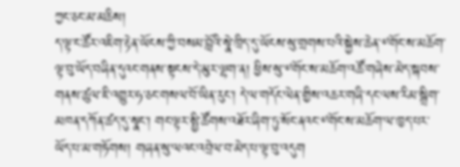ཀྱང་ཅང་མ་མཆིས།
ད་ལྟ་ང་ཚོར་འཇིག་རྟེན་ཡོངས་ཀྱི་བསམ་བློའི་སྣེ་ཁྲིད་དུ་ཡོངས་སུ་གྲགས་པའི་སྐྱེས་ཆེན་༸གོང་ས་མཆོག་ལྟ་བུ་ཡོད་བཞིན་དུའང་གནས་སྟངས་དེ་མུར་ལྷག་ན། ཕྱིས་སུ་༸གོང་ས་མཆོག་འཚོ་གཞེས་མེད་སྐབས་གནས་ཚུལ་ཇི་འགྱུར་ཧ་ཅང་གསལ་བོ་ཡིན་རུང་། དེ་ལ་གདོང་ལེན་གྱིས་འཆར་གཞི་དང་ལས་རིམ་སྒྲིག་མཁན་དཀོན་ཚད་དུ་སྣང་། གང་ལྟར་སྤྱི་ཚོགས་འཐོར་ཞིག་ཏུ་སོང་ནའང་༸གོང་ས་མཆོག་ལ་ཁྱད་པར་ཡོད་པ་མ་གཏོགས། གཞན་སུ་ལའང་འབྲེལ་བ་མེད་པ་ལྟ་བུ་འདུག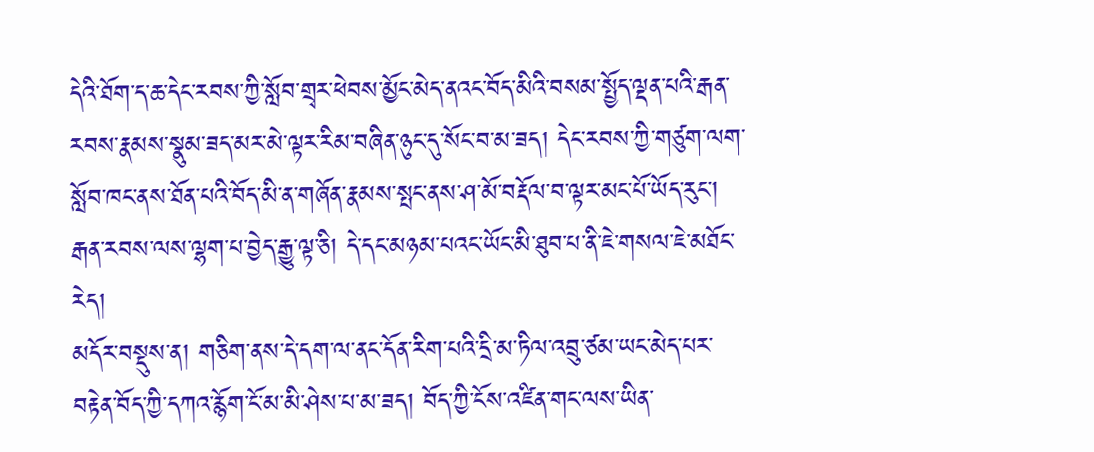དེའི་ཐོག་ད་ཆ་དེང་རབས་ཀྱི་སློབ་གྲྭར་ཕེབས་མྱོང་མེད་ནའང་བོད་མིའི་བསམ་སྤྱོད་ལྡན་པའི་རྒན་རབས་རྣམས་སྣུམ་ཟད་མར་མེ་ལྟར་རིམ་བཞིན་ཉུང་དུ་སོང་བ་མ་ཟད། དེང་རབས་ཀྱི་གཙུག་ལག་སློབ་ཁང་ནས་ཐོན་པའི་བོད་མི་ན་གཞོན་རྣམས་སྤང་ནས་ཤ་མོ་བརྡོལ་བ་ལྟར་མང་པོ་ཡོད་རུང་། རྒན་རབས་ལས་ལྷག་པ་བྱེད་རྒྱུ་ལྟ་ཅི། དེ་དང་མཉམ་པའང་ཡོང་མི་ཐུབ་པ་ནི་ཇེ་གསལ་ཇེ་མཐོང་རེད།
མདོར་བསྡུས་ན། གཅིག་ནས་དེ་དག་ལ་ནང་དོན་རིག་པའི་དྲི་མ་ཏིལ་འབྲུ་ཙམ་ཡང་མེད་པར་བརྟེན་བོད་ཀྱི་དཀའ་རྙོག་ངོ་མ་མི་ཤེས་པ་མ་ཟད། བོད་ཀྱི་ངོས་འཛིན་གང་ལས་ཡིན་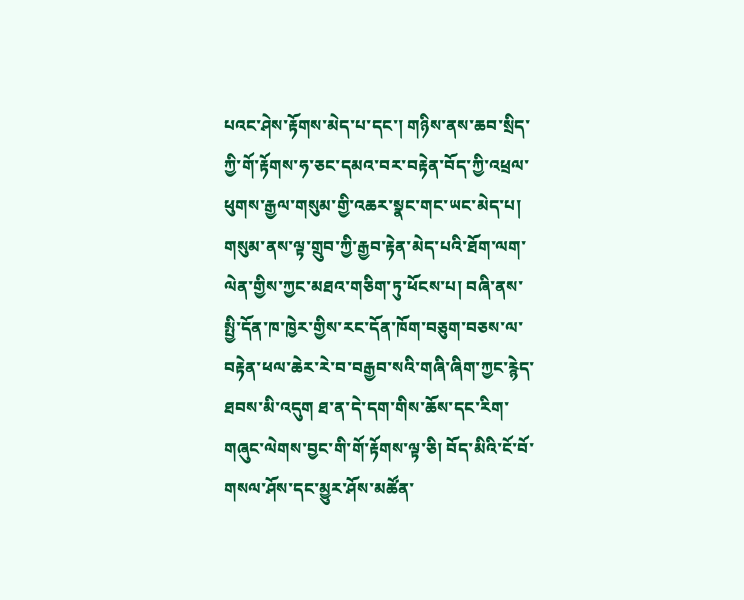པའང་ཤེས་རྟོགས་མེད་པ་དང་། གཉིས་ནས་ཆབ་སྲིད་ཀྱི་གོ་རྟོགས་ཧ་ཅང་དམའ་བར་བརྟེན་བོད་ཀྱི་འཕྲལ་ཕུགས་རྒྱལ་གསུམ་གྱི་འཆར་སྣང་གང་ཡང་མེད་པ། གསུམ་ནས་ལྟ་གྲུབ་ཀྱི་རྒྱབ་རྟེན་མེད་པའི་ཐོག་ལག་ལེན་གྱིས་ཀྱང་མཐའ་གཅིག་ཏུ་ཕོངས་པ། བཞི་ནས་སྤྱི་དོན་ཁ་ཁྱེར་གྱིས་རང་དོན་ཁོག་བཅུག་བཅས་ལ་བརྟེན་ཕལ་ཆེར་རེ་བ་བརྒྱབ་སའི་གཞི་ཞིག་ཀྱང་རྙེད་ཐབས་མི་འདུག ཐ་ན་དེ་དག་གིས་ཆོས་དང་རིག་གཞུང་ལེགས་བྱང་གི་གོ་རྟོགས་ལྟ་ཅི། བོད་མིའི་ངོ་བོ་གསལ་ཤོས་དང་མྱུར་ཤོས་མཚོན་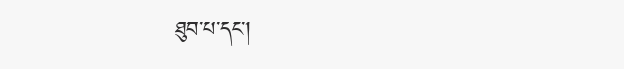ཐུབ་པ་དང་།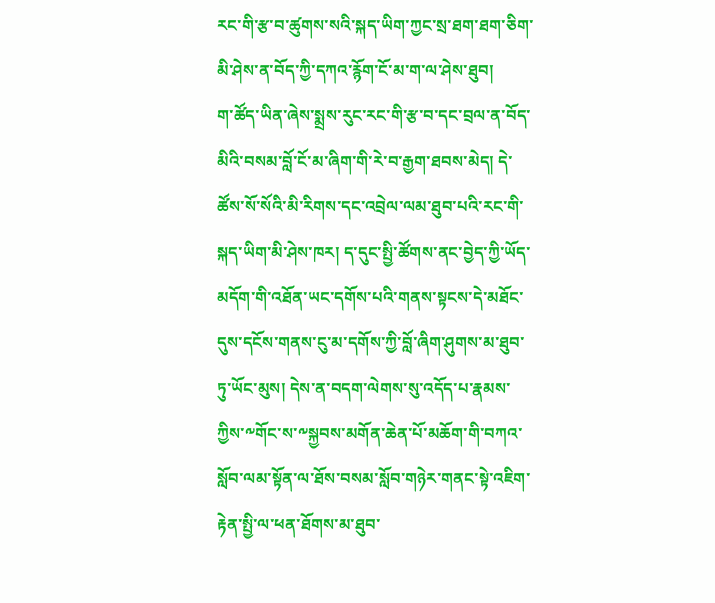རང་གི་རྩ་བ་ཚུགས་སའི་སྐད་ཡིག་ཀྱང་སྲ་ཐག་ཐག་ཅིག་མི་ཤེས་ན་བོད་ཀྱི་དཀའ་རྙོག་ངོ་མ་ག་ལ་ཤེས་ཐུབ།
ག་ཚོད་ཡིན་ཞེས་སྨྲས་རུང་རང་གི་རྩ་བ་དང་བྲལ་ན་བོད་མིའི་བསམ་བློ་ངོ་མ་ཞིག་གི་རེ་བ་རྒྱག་ཐབས་མེད། དེ་ཚོས་སོ་སོའི་མི་རིགས་དང་འབྲེལ་ལམ་ཐུབ་པའི་རང་གི་སྐད་ཡིག་མི་ཤེས་ཁར། ད་དུང་སྤྱི་ཚོགས་ནང་བྱེད་ཀྱི་ཡོད་མདོག་གི་འཐོན་ཡང་དགོས་པའི་གནས་སྟངས་དེ་མཐོང་དུས་དངོས་གནས་ངུ་མ་དགོས་ཀྱི་བློ་ཞིག་ཤུགས་མ་ཐུབ་ཏུ་ཡོང་མུས། དེས་ན་བདག་ལེགས་སུ་འདོད་པ་རྣམས་ཀྱིས་༸གོང་ས་༸སྐྱབས་མགོན་ཆེན་པོ་མཆོག་གི་བཀའ་སློབ་ལམ་སྟོན་ལ་ཐོས་བསམ་སློབ་གཉེར་གནང་སྟེ་འཇིག་རྟེན་སྤྱི་ལ་ཕན་ཐོགས་མ་ཐུབ་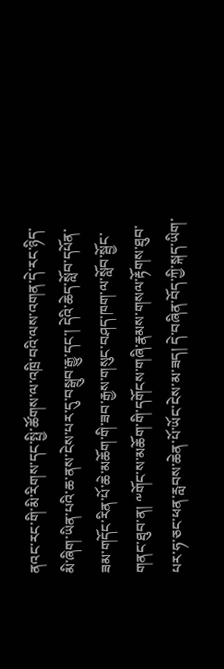ནའང་རང་གི་མི་རིགས་དང་སྤྱི་ཚོགས་ལ་འཁྲི་བའི་ལས་འགན་དེ་རང་ཉིད་མི་ཞིག་ཡིན་པའི་ཆ་ནས་ངེས་པར་དུ་བསྒྲུབ་རྒྱུ་དང་། དེའི་ཆེད་སློབ་དཔོན་ཟམ་གདོང་རིན་པོ་ཆེ་མཆོག་གི་ཟབ་རྒྱས་གསུང་བཤད་ཁག་ལ་སློབ་སྦྱོང་གནང་ཐུབ་ན། ༸གོང་ས་མཆོག་གི་དགོངས་གཞི་རྣམས་གསལ་རྟོགས་ཐུབ་པར་ཧ་ཅང་ཕན་རླབས་ཆེན་པོ་ཡོང་ངེས་མ་ཟད། དེ་བཞིན་བོད་ཀྱི་སྐད་ཡིག་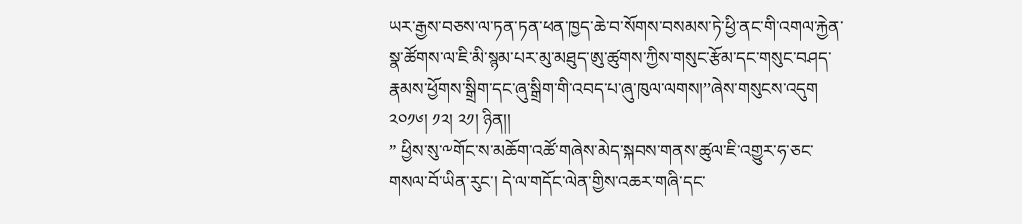ཡར་རྒྱས་བཅས་ལ་ཏན་ཏན་ཕན་ཁྱད་ཆེ་བ་སོགས་བསམས་ཏེ་ཕྱི་ནང་གི་འགལ་རྐྱེན་སྣ་ཚོགས་ལ་ཇི་མི་སྙམ་པར་མུ་མཐུད་ཨུ་ཚུགས་ཀྱིས་གསུང་རྩོམ་དང་གསུང་བཤད་རྣམས་ཕྱོགས་སྒྲིག་དང་ཞུ་སྒྲིག་གི་འབད་པ་ཞུ་ཁུལ་ལགས།’’ཞེས་གསུངས་འདུག
༢༠༡༦། ༡༢། ༢༡། ཉིན།།
” ཕྱིས་སུ་༸གོང་ས་མཆོག་འཚོ་གཞེས་མེད་སྐབས་གནས་ཚུལ་ཇི་འགྱུར་ཧ་ཅང་གསལ་བོ་ཡིན་རུང་། དེ་ལ་གདོང་ལེན་གྱིས་འཆར་གཞི་དང་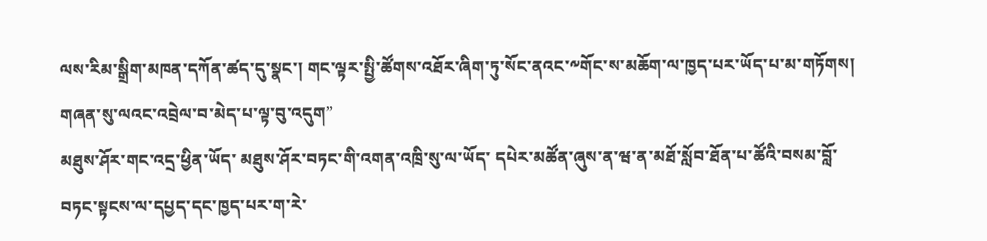ལས་རིམ་སྒྲིག་མཁན་དཀོན་ཚད་དུ་སྣང་། གང་ལྟར་སྤྱི་ཚོགས་འཐོར་ཞིག་ཏུ་སོང་ནའང་༸གོང་ས་མཆོག་ལ་ཁྱད་པར་ཡོད་པ་མ་གཏོགས། གཞན་སུ་ལའང་འབྲེལ་བ་མེད་པ་ལྟ་བུ་འདུག”
མཐུས་ཤོར་གང་འདྲ་ཕྱིན་ཡོད་ མཐུས་ཤོར་བཏང་གི་འགན་འཁྲི་སུ་ལ་ཡོད་ དཔེར་མཚོན་ཞུས་ན་ཝ་ན་མཐོ་སློབ་ཐོན་པ་ཚོའི་བསམ་བློ་བཏང་སྟངས་ལ་དཔྱད་དང་ཁྱད་པར་ག་རེ་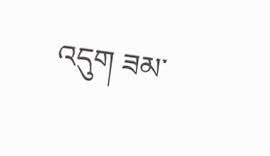འདུག ཟམ་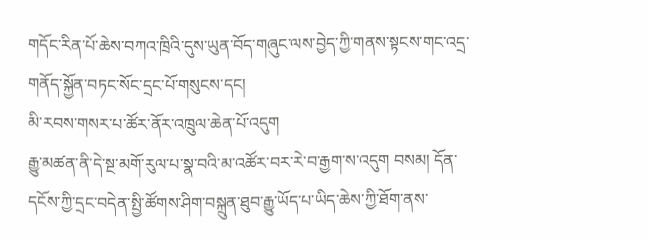གདོང་རིན་པོ་ཆེས་བཀའ་ཁྲིའི་དུས་ཡུན་བོད་གཞུང་ལས་བྱེད་ཀྱི་གནས་སྟངས་གང་འདྲ་གནོད་སྐྱོན་བཏང་སོང་དྲང་པོ་གསུངས་དང།
མི་རབས་གསར་པ་ཚོར་ནོར་འཁྲུལ་ཆེན་པོ་འདུག
རྒྱུ་མཚན་ནི་དེ་སྔ་མགོ་རུལ་པ་སྣ་བའི་མ་འཚོར་བར་རེ་བ་རྒྱག་ས་འདུག བསམ། དོན་དངོས་ཀྱི་དྲང་བདེན་སྤྱི་ཚོགས་ཤིག་བསྐྲུན་ཐུབ་རྒྱུ་ཡོད་པ་ཡིད་ཆེས་ཀྱི་ཐོག་ནས་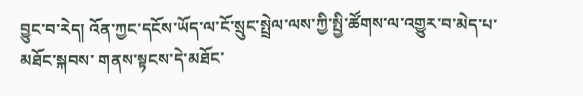བྱུང་བ་རེད། འོན་ཀྱང་དངོས་ཡོད་ལ་ངོ་སྲུང་སྤྲེལ་ལས་ཀྱི་སྤྱི་ཚོགས་ལ་འགྱུར་བ་མེད་པ་མཐོང་སྐབས་ གནས་སྟངས་དེ་མཐོང་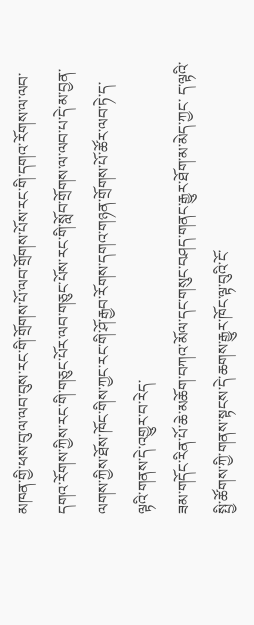མཁན་གྱི་ཕས་བུ་ལ་ལབ་བུས་རང་གི་གྲོགས་པོ་ལབ་གྲོགས་པོས་རང་གི་དགའ་རོགས་ལ་ལབ་དགའ་རོགས་ཀྱིས་རང་གི་གཅུང་པོར་ལབ་གཅུང་པོས་རང་གི་སློབ་གྲོགས་ལ་ལབ་པ་དེ་མ་བྱན་ལགས་ཀྱིས་ཐོས་ཁོང་གིས་ཀྱང་རང་གི་ཤོ་རྒྱབ་རོགས་དགའ་གཉན་གྲོགས་པོ་ཚོར་ལབ་ཏེ་ད་ལྟའི་གནས་དེ་འགྱུར་བ་རེད་
ཟམ་གདོང་རིན་པོ་ཆེ་མཆོག་བཀའ་མོལ་དང་གསུང་བཤད་གནང་རྒྱུར་ཐོག་མ་མེད་ཀྱང་ ད་ལྟའི་སྤྱི་ཚོགས་ཀྱི་གནས་སྟངས་དེ་ཆགས་རྒྱུར་ཁོང་ལྟ་བུའི་ངོ་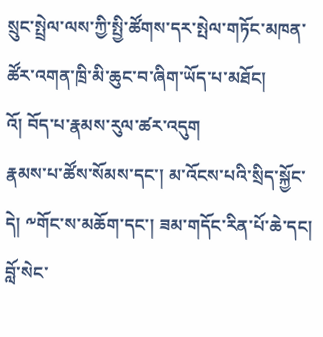སྲུང་སྤྲེལ་ལས་ཀྱི་སྤྱི་ཚོགས་དར་སྤེལ་གཏོང་མཁན་ཚོར་འགན་ཁྲི་མི་ཆུང་བ་ཞིག་ཡོད་པ་མཐོང།
འོ། བོད་པ་རྣམས་རུལ་ཚར་འདུག
རྣམས་པ་ཚོས་སོམས་དང་། མ་འོངས་པའི་སྲིད་སྐྱོང་དེ། ༸གོང་ས་མཆོག་དང་། ཟམ་གདོང་རིན་པོ་ཆེ་དང། བློ་སེང་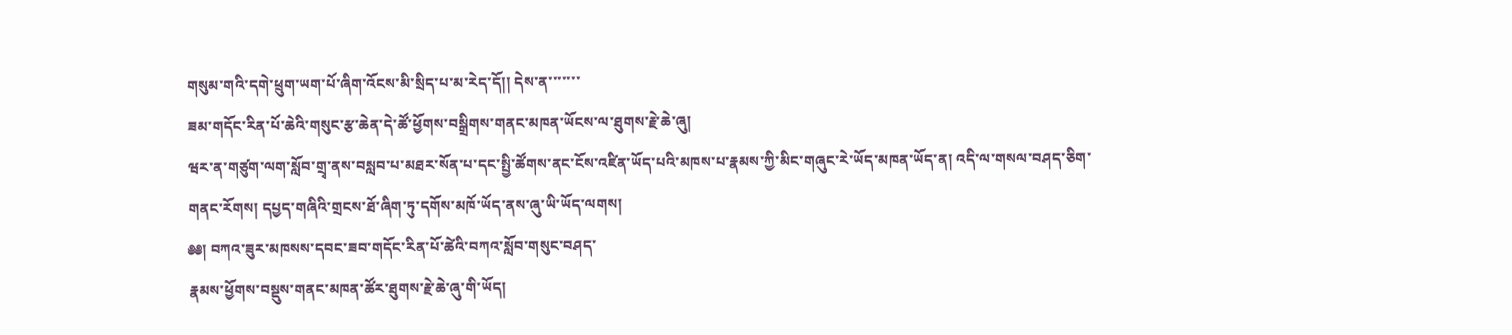གསུམ་གའི་དགེ་ཕྲུག་ཡག་པོ་ཞིག་འོངས་མི་སྲིད་པ་མ་རེད་དོ།། དེས་ན་་་་་་་
ཟམ་གདོང་རིན་པོ་ཆེའི་གསུང་རྩ་ཆེན་དེ་ཚོ་ཕྱོགས་བསྒྲིགས་གནང་མཁན་ཡོངས་ལ་ཐུགས་རྗེ་ཆེ་ཞུ།
ཝར་ན་གཙུག་ལག་སློབ་གྲྭ་ནས་བསླབ་པ་མཐར་སོན་པ་དང་སྤྱི་ཚོགས་ནང་ངོས་འཛིན་ཡོད་པའི་མཁས་པ་རྣམས་ཀྱི་མིང་གཞུང་རེ་ཡོད་མཁན་ཡོད་ན། འདི་ལ་གསལ་བཤད་ཅིག་གནང་རོགས། དཔྱད་གཞིའི་གྲངས་ཐོ་ཞིག་ཏུ་དགོས་མཁོ་ཡོད་ནས་ཞུ་ཡི་ཡོད་ལགས།
༅༅། བཀའ་ཟུར་མཁསས་དབང་ཟབ་གདོང་རིན་པོ་ཚེའི་བཀའ་སློབ་གསུང་བཤད་
རྣམས་ཕྱོགས་བསྡུས་གནང་མཁན་ཚོར་ཐུགས་རྗེ་ཆེ་ཞུ་གི་ཡོད།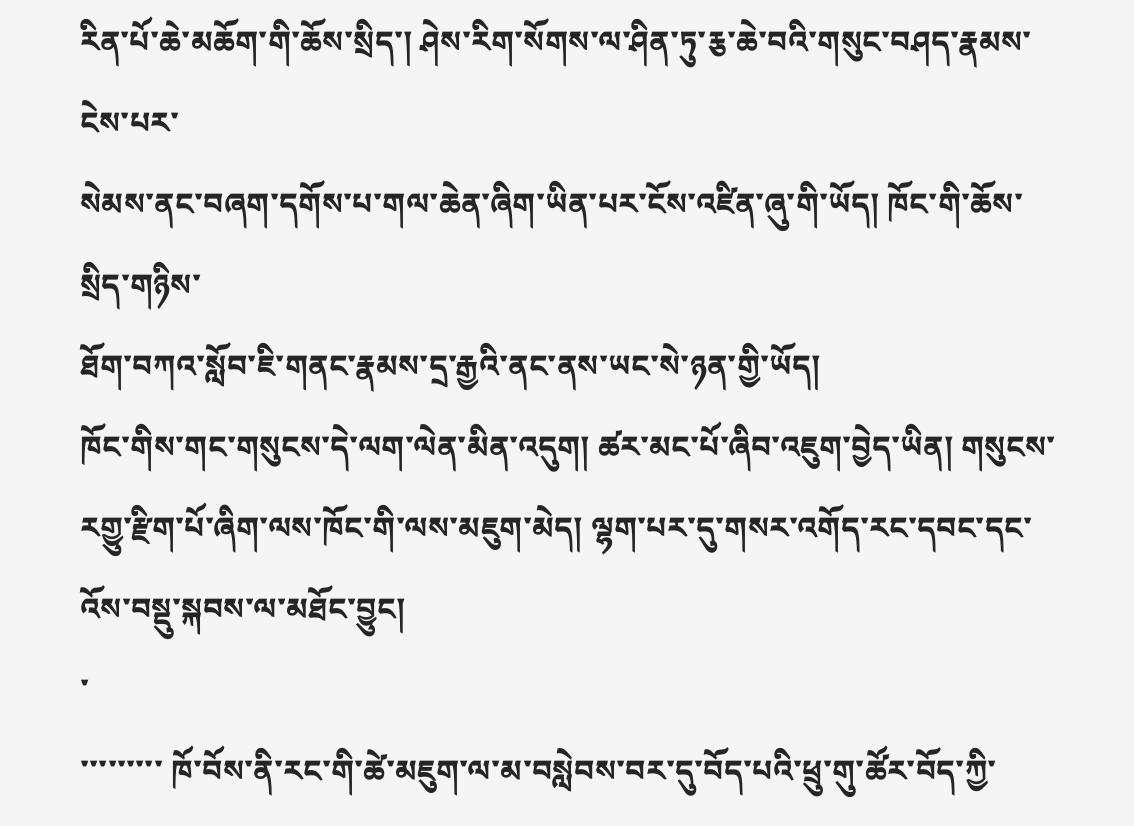རིན་པོ་ཆེ་མཆོག་གི་ཆོས་སྲིད་། ཤེས་རིག་སོགས་ལ་ཤིན་ཏུ་རྕ་ཆེ་བའི་གསུང་བཤད་རྣམས་ངེས་པར་
སེམས་ནང་བཞག་དགོས་པ་གལ་ཆེན་ཞིག་ཡིན་པར་ངོས་འཛིན་ཞུ་གི་ཡོད། ཁོང་གི་ཆོས་སྲིད་གཉིས་
ཐོག་བཀའ་སློབ་ཇི་གནང་རྣམས་དྲ་རྒྱའི་ནང་ནས་ཡང་སེ་ཉན་གྱི་ཡོད།
ཁོང་གིས་གང་གསུངས་དེ་ལག་ལེན་མིན་འདུག། ཚར་མང་པོ་ཞིབ་འཇུག་བྱེད་ཡིན། གསུངས་རགྱུ་རྫིག་པོ་ཞིག་ལས་ཁོང་གི་ལས་མཇུག་མེད། ལྷག་པར་དུ་གསར་འགོད་རང་དབང་དང་འོས་བསྡུ་སྐབས་ལ་མཐོང་བྱུང།
་
་་་་་་་་་ ཁོ་བོས་ནི་རང་གི་ཚེ་མཇུག་ལ་མ་བསླེབས་བར་དུ་བོད་པའི་ཕྲུ་གུ་ཚོར་བོད་ཀྱི་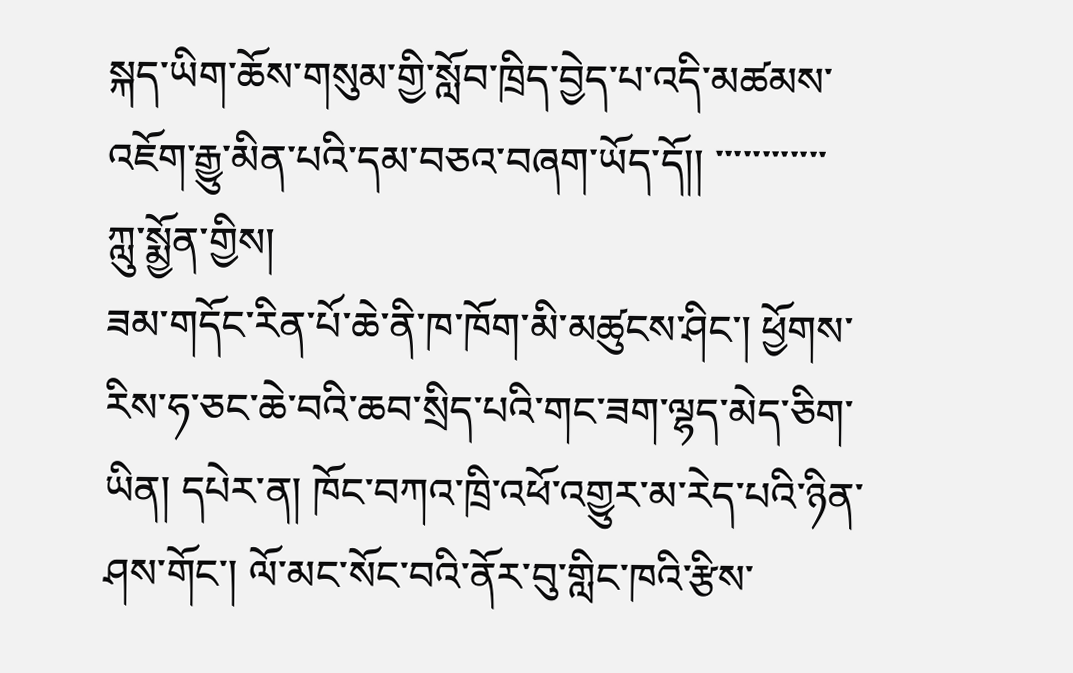སྐད་ཡིག་ཆོས་གསུམ་གྱི་སློབ་ཁྲིད་བྱེད་པ་འདི་མཚམས་འཇོག་རྒྱུ་མིན་པའི་དམ་བཅའ་བཞག་ཡོད་དོ།། ་་་་་་་་་་་་
ཀླུ་སྨྱོན་གྱིས།
ཟམ་གདོང་རིན་པོ་ཆེ་ནི་ཁ་ཁོག་མི་མཚུངས་ཤིང་། ཕྱོགས་རིས་ཧ་ཅང་ཆེ་བའི་ཆབ་སྲིད་པའི་གང་ཟག་ལྷད་མེད་ཅིག་ཡིན། དཔེར་ན། ཁོང་བཀའ་ཁྲི་འཕོ་འགྱུར་མ་རེད་པའི་ཉིན་ཤས་གོང་། ལོ་མང་སོང་བའི་ནོར་བུ་གླིང་ཁའི་རྩིས་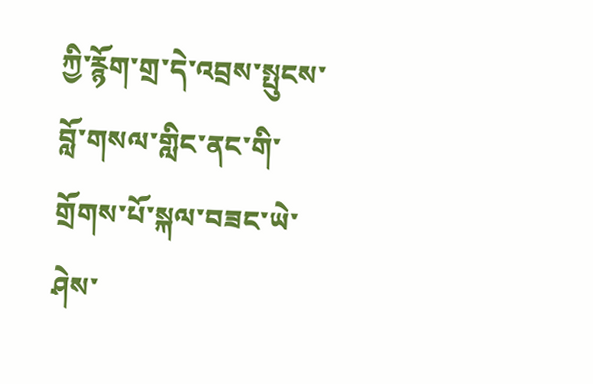ཀྱི་རྙོག་གྲ་དེ་འབྲས་སྤུངས་བློ་གསལ་གླིང་ནང་གི་གྲོགས་པོ་སྐལ་བཟང་ཡེ་ཤེས་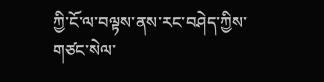ཀྱི་ངོ་ལ་བལྟས་ནས་རང་བཤེད་ཀྱིས་གཙང་སེལ་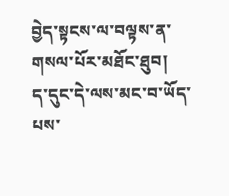བྱེད་སྟངས་ལ་བལྟས་ན་གསལ་པོར་མཐོང་ཐུབ།
ད་དུང་དེ་ལས་མང་བ་ཡོད་པས་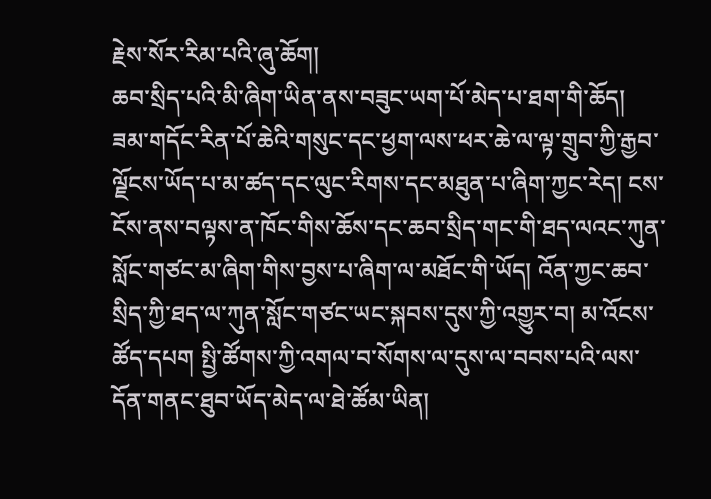རྗེས་སོར་རིམ་པའི་ཞུ་ཆོག།
ཆབ་སྲིད་པའི་མི་ཞིག་ཡིན་ནས་བཟུང་ཡག་པོ་མེད་པ་ཐག་གི་ཆོད།
ཟམ་གདོང་རིན་པོ་ཆེའི་གསུང་དང་ཕྱག་ལས་ཕར་ཆེ་ལ་ལྟ་གྲུབ་ཀྱི་རྒྱབ་ལྗོངས་ཡོད་པ་མ་ཚད་དང་ལུང་རིགས་དང་མཐུན་པ་ཞིག་ཀྱང་རེད། ངས་ངོས་ནས་བལྟས་ན་ཁོང་གིས་ཆོས་དང་ཆབ་སྲིད་གང་གི་ཐད་ལའང་ཀུན་སློང་གཙང་མ་ཞིག་གིས་བྱས་པ་ཞིག་ལ་མཐོང་གི་ཡོད། འོན་ཀྱང་ཆབ་སྲིད་ཀྱི་ཐད་ལ་ཀུན་སློང་གཙང་ཡང་སྐབས་དུས་ཀྱི་འགྱུར་བ། མ་འོངས་ཚོད་དཔག སྤྱི་ཚོགས་ཀྱི་འགལ་བ་སོགས་ལ་དུས་ལ་བབས་པའི་ལས་དོན་གནང་ཐུབ་ཡོད་མེད་ལ་ཐེ་ཚོམ་ཡིན།